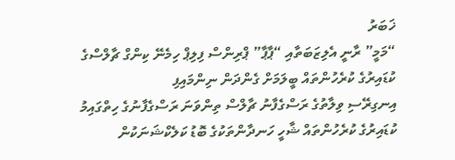ޚަބަރު
“މަމީ” ރާނީ އެލިޒަބަތާއި “ޕާޕާ” ޕްރިންސް ފިލިޕް ހިމެނޭ ކިންގް ޗާލްސްގެ ކުޑައިރުގެ ކުރެހުންތައް ބީލަމަށް ގެންދަން ނިންމައިފި
އިނގިރޭސި ވިލާތުގެ ރަސްގެފާނު ޗާލްސް ތިންވަނަ ރަސްގެފާނުގެ ހިތްގައިމު ކުޑައިރުގެ ކުރެހުންތައް ޝާހީ ހަނދާންތަކުގެ ބޮޑު ކަލެކްޝަނަކުން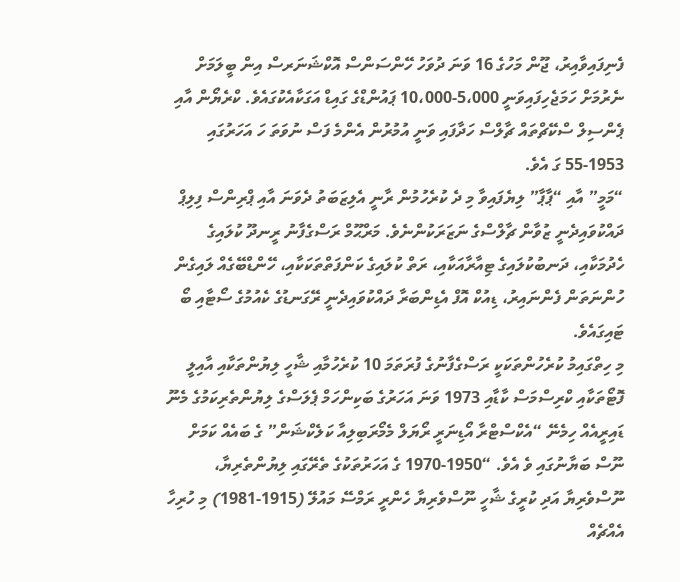ފެނިފައިވާއިރު، ޖޫން މަހުގެ 16 ވަނަ ދުވަހު ހޭންސަންސް އޮކްޝަނަރސް އިން ބީލަމަށް ނެރުމަށް ހަމަޖެހިފައިވަނީ 5،000-10،000 ޕައުންޑްގެ ގައިޑް އަގަކާއެކުގައެވެ. ކްރެޔޯން އާއި ޕެންސިލް ސްކޭޗްތައް ޗާލްސް ހަދާފައި ވަނީ އުމުރުން އެންމެ ފަސް ނުވަތަ ހަ އަހަރުގައި 1953-55 ގަ އެވެ.
“މަމީ” އާއި “ޕާޕާ” ލިޔެފައިވާ މި ދެ ކުރެހުމުން ރާނީ އެލިޒަބަތު ދެވަނަ އާއި ޕްރިންސް ފިލިޕް ދައްކުވައިދެނީ ޒުވާން ޗާލްސްގެ ނަޒަރަކުންނެވެ. މަރްޙޫމް ރަސްގެފާނު ރީނދޫ ކުލައިގެ ހެދުމަކާއި، ދަނބުކުލައިގެ ޓިއާރާއަކާއި، ރަތް ކުލައިގެ ކަންފަތްތަކަކާއި، ހޭންޑްބޭގެއް ލައިގެން ހުންނަތަން ފެންނައިރު، ޑިއުކް އޮފް އެޑިންބަރާ ދައްކުވައިދެނީ ރޭގަނޑުގެ ކެއުމުގެ ސޯޓާއި ބޯ ޓައިގައެވެ.
މި ހިތްގައިމު ކުރެހުންތަކަކީ ރަސްގެފާނުގެ ފުރަތަމަ 10 ކުރެހުމާއި ޝާހީ ލިޔުންތަކާއި އާއިލީ ފޮޓޯތަކާއި ކްރިސްމަސް ކާޑާއި 1973 ވަނަ އަހަރުގެ ބަކިންހަމް ޕެލަސްގެ ލިޔުންތެރިކަމުގެ މެނޫ ޑައިރީއެއް ހިމެނޭ “އެކްސްޓްރާ އޯޑިނަރީ ރޯޔަލް މެމޯރަބިލިއާ ކަލެކްޝަން” ގެ ބައެއް ކަމަށް ނޫސް ބަޔާނުގައި ވެ އެވެ. “1950-1970 ގެ އަހަރުތަކުގެ ތެރޭގައި ލިޔުންތެރިޔާ، ނޫސްވެރިޔާ އަދި ކުރީގެ ޝާހީ ނޫސްވެރިޔާ ހެންރީ ރަމްސޭ މައުލޭ (1915-1981) މި ހުރިހާ އެއްޗެއް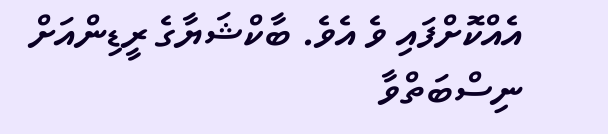އެއްކޮށްފައި ވެ އެވެ. ބާކްޝަޔާގެ ރީޑިންއަށް ނިސްބަތްވާ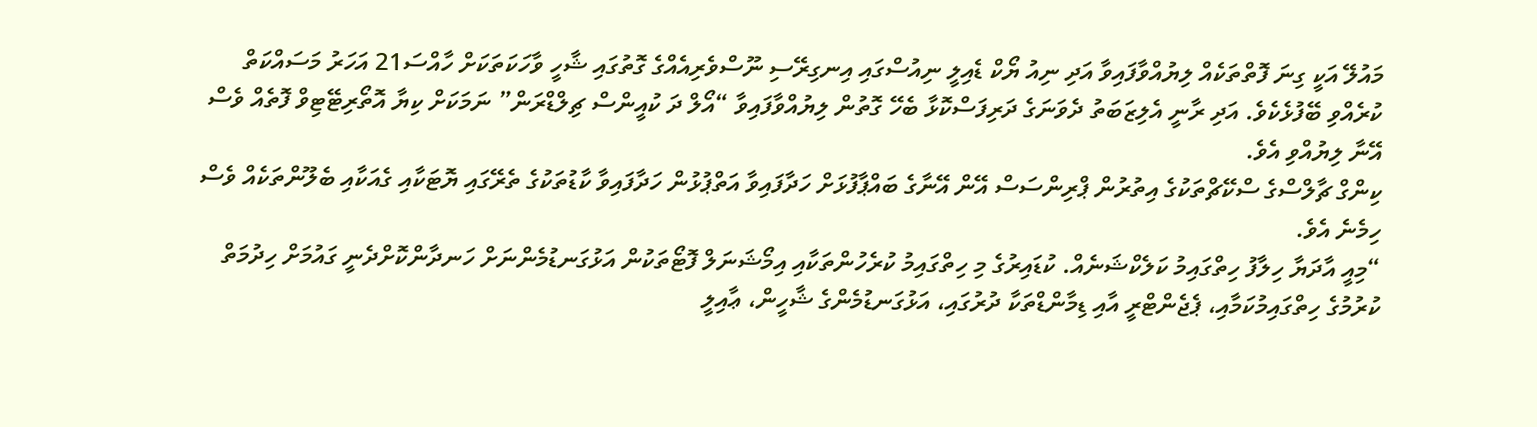މައުލޭ އަކީ ގިނަ ފޮތްތަކެއް ލިޔުއްވާފައިވާ އަދި ނިއު ޔޯކް ޑެއިލީ ނިއުސްގައި އިނގިރޭސި ނޫސްވެރިއެއްގެ ގޮތުގައި ޝާހީ ވާހަކަތަކަށް ހާއްސަ21 އަހަރު މަސައްކަތް ކުރެއްވި ބޭފުޅެކެވެ. އަދި ރާނީ އެލިޒަބަތު ދެވަނަގެ ދަރިފަސްކޮޅާ ބެހޭ ގޮތުން ލިޔުއްވާފައިވާ “އޯލް ދަ ކުއީންސް ޗިލްޑްރަން” ނަމަކަށް ކިޔާ އޮތޯރިޓޭޓިވް ފޮތެއް ވެސް އޭނާ ލިޔުއްވި އެވެ.
ކިންގް ޗާލްސްގެ ސްކޭޗްތަކުގެ އިތުރުން ޕްރިންސަސް އޭން އޭނާގެ ބައްޕާފުޅަށް ހަދާފައިވާ އަތްޕުޅުން ހަދާފައިވާ ކާޑުތަކުގެ ތެރޭގައި ޔޮޓަކާއި ގެއަކާއި ބެލޫންތަކެއް ވެސް ހިމެނެ އެވެ.
“މިއީ އާދަޔާ ހިލާފު ހިތްގައިމު ކަލެކްޝަނެއް. ކުޑައިރުގެ މި ހިތްގައިމު ކުރެހުންތަކާއި އިމޯޝަނަލް ފޮޓޯތަކުން އަޅުގަނޑުމެންނަށް ހަނދާންކޮށްދެނީ ގައުމަށް ހިދުމަތް ކުރުމުގެ ހިތްގައިމުކަމާއި، ޕެޖެންޓްރީ އާއި ޑިމާންޑްތަކާ ދުރުގައި، އަޅުގަނޑުމެންގެ ޝާހީން، ޢާއިލީ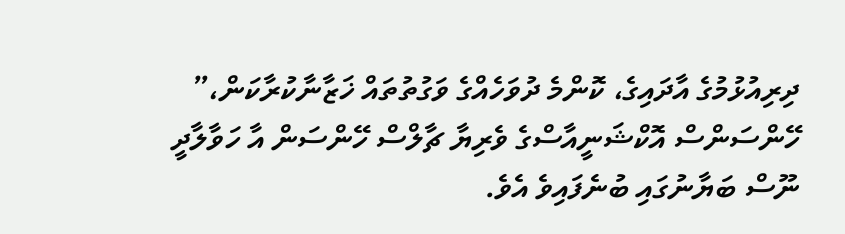ދިރިއުޅުމުގެ އާދައިގެ، ކޮންމެ ދުވަހެއްގެ ވަގުތުތައް ޚަޒާނާކުރާކަން،” ހޭންސަންސް އޮކްޝަނީއާސްގެ ވެރިޔާ ޗާލްސް ހޭންސަން އާ ހަވާލާދީ ނޫސް ބަޔާނުގައި ބުނެފައިވެ އެވެ.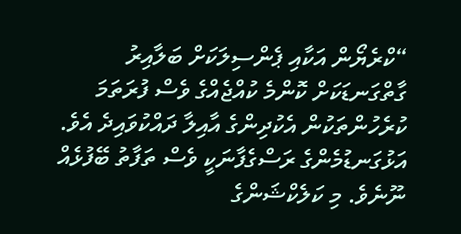“ކްރެޔޯން އަކާއި ޕެންސިލަކަށް ބަލާއިރު ގާތްގަނޑަކަށް ކޮންމެ ކުއްޖެއްގެ ވެސް ފުރަތަމަ ކުރެހުންތަކުން އެކުދިންގެ އާއިލާ ދައްކުވައިދެ އެވެ. އަޅުގަނޑުމެންގެ ރަސްގެފާނަކީ ވެސް ތަފާތު ބޭފުޅެއް ނޫނެވެ. މި ކަލެކްޝަންގެ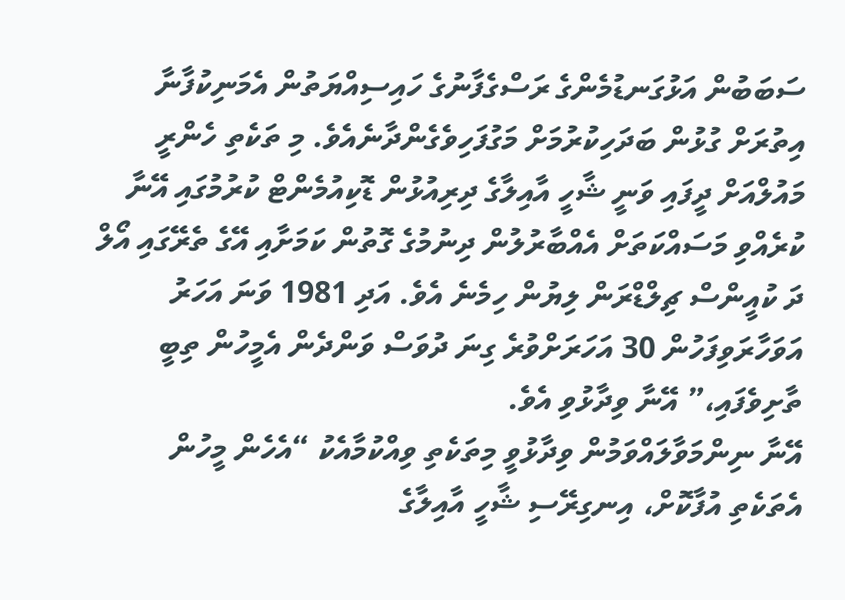ސަބަބުން އަޅުގަނޑުމެންގެ ރަސްގެފާނުގެ ހައިސިއްޔަތުން އެމަނިކުފާނާ އިތުރަށް ގުޅުން ބަދަހިކުރުމަށް މަގުފަހިވެގެންދާނެއެވެ. މި ތަކެތި ހެންރީ މައުލްއަށް ދީފައި ވަނީ ޝާހީ އާއިލާގެ ދިރިއުޅުން ޑޮކިއުމެންޓް ކުރުމުގައި އޭނާ ކުރެއްވި މަސައްކަތަށް އެއްބާރުލުން ދިނުމުގެ ގޮތުން ކަމަށާއި އޭގެ ތެރޭގައި އޯލް ދަ ކުއީންސް ޗިލްޑްރަން ލިޔުން ހިމެނެ އެވެ. އަދި 1981 ވަނަ އަހަރު އަވަހާރަވިފަހުން 30 އަހަރަށްވުރެ ގިނަ ދުވަސް ވަންދެން އެމީހުން ތިބީ ތާށިވެފައި،” އޭނާ ވިދާޅުވި އެވެ.
އޭނާ ނިންމަވާލައްވަމުން ވިދާޅުވީ މިތަކެތި ވިއްކުމާއެކު “އެހެން މީހުން އެތަކެތި އުފާކޮށް، އިނގިރޭސި ޝާހީ އާއިލާގެ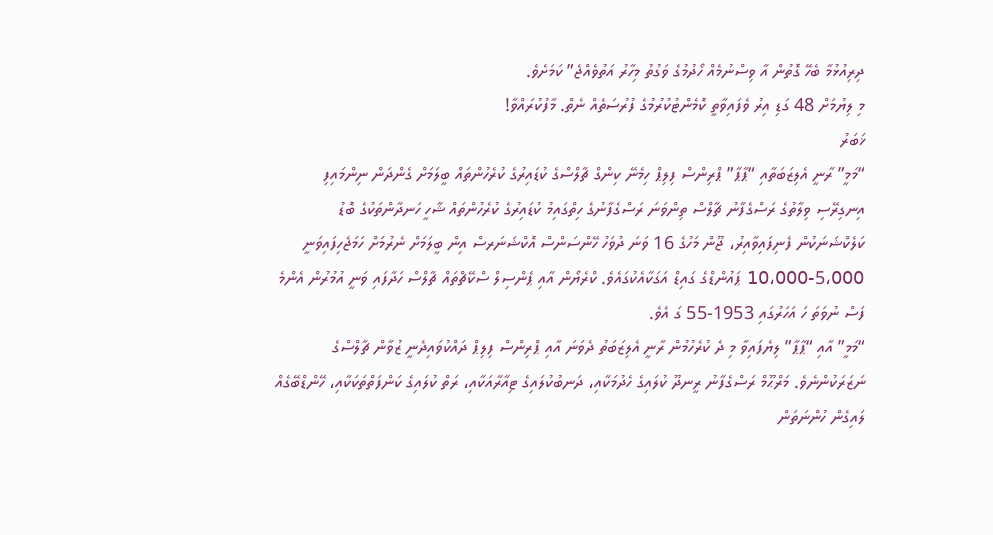ދިރިއުޅުމާ ބެހޭ ގޮތުން އާ ވިސްނުމެއް ހޯދުމުގެ ވަގުތު މިހާރު އަތުވެއްޖެ” ކަމަށެވެ.
މި ލިޔުމަށް 48 ގަޑި އިރު ވެފައިވާތީ ކޮމެންޓުކުރުމުގެ ފުރުސަތެއް ނެތް. މާފުކުރައްވާ!
ޚަބަރު
“މަމީ” ރާނީ އެލިޒަބަތާއި “ޕާޕާ” ޕްރިންސް ފިލިޕް ހިމެނޭ ކިންގް ޗާލްސްގެ ކުޑައިރުގެ ކުރެހުންތައް ބީލަމަށް ގެންދަން ނިންމައިފި
އިނގިރޭސި ވިލާތުގެ ރަސްގެފާނު ޗާލްސް ތިންވަނަ ރަސްގެފާނުގެ ހިތްގައިމު ކުޑައިރުގެ ކުރެހުންތައް ޝާހީ ހަނދާންތަކުގެ ބޮޑު ކަލެކްޝަނަކުން ފެނިފައިވާއިރު، ޖޫން މަހުގެ 16 ވަނަ ދުވަހު ހޭންސަންސް އޮކްޝަނަރސް އިން ބީލަމަށް ނެރުމަށް ހަމަޖެހިފައިވަނީ 5،000-10،000 ޕައުންޑްގެ ގައިޑް އަގަކާއެކުގައެވެ. ކްރެޔޯން އާއި ޕެންސިލް ސްކޭޗްތައް ޗާލްސް ހަދާފައި ވަނީ އުމުރުން އެންމެ ފަސް ނުވަތަ ހަ އަހަރުގައި 1953-55 ގަ އެވެ.
“މަމީ” އާއި “ޕާޕާ” ލިޔެފައިވާ މި ދެ ކުރެހުމުން ރާނީ އެލިޒަބަތު ދެވަނަ އާއި ޕްރިންސް ފިލިޕް ދައްކުވައިދެނީ ޒުވާން ޗާލްސްގެ ނަޒަރަކުންނެވެ. މަރްޙޫމް ރަސްގެފާނު ރީނދޫ ކުލައިގެ ހެދުމަކާއި، ދަނބުކުލައިގެ ޓިއާރާއަކާއި، ރަތް ކުލައިގެ ކަންފަތްތަކަކާއި، ހޭންޑްބޭގެއް ލައިގެން ހުންނަތަން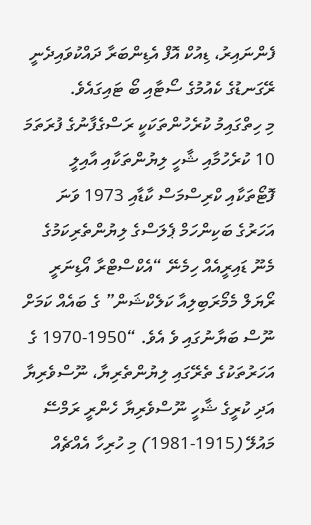ފެންނައިރު، ޑިއުކް އޮފް އެޑިންބަރާ ދައްކުވައިދެނީ ރޭގަނޑުގެ ކެއުމުގެ ސޯޓާއި ބޯ ޓައިގައެވެ.
މި ހިތްގައިމު ކުރެހުންތަކަކީ ރަސްގެފާނުގެ ފުރަތަމަ 10 ކުރެހުމާއި ޝާހީ ލިޔުންތަކާއި އާއިލީ ފޮޓޯތަކާއި ކްރިސްމަސް ކާޑާއި 1973 ވަނަ އަހަރުގެ ބަކިންހަމް ޕެލަސްގެ ލިޔުންތެރިކަމުގެ މެނޫ ޑައިރީއެއް ހިމެނޭ “އެކްސްޓްރާ އޯޑިނަރީ ރޯޔަލް މެމޯރަބިލިއާ ކަލެކްޝަން” ގެ ބައެއް ކަމަށް ނޫސް ބަޔާނުގައި ވެ އެވެ. “1950-1970 ގެ އަހަރުތަކުގެ ތެރޭގައި ލިޔުންތެރިޔާ، ނޫސްވެރިޔާ އަދި ކުރީގެ ޝާހީ ނޫސްވެރިޔާ ހެންރީ ރަމްސޭ މައުލޭ (1915-1981) މި ހުރިހާ އެއްޗެއް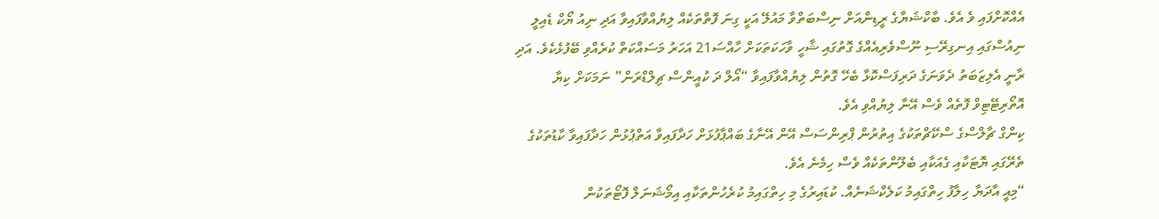އެއްކޮށްފައި ވެ އެވެ. ބާކްޝަޔާގެ ރީޑިންއަށް ނިސްބަތްވާ މައުލޭ އަކީ ގިނަ ފޮތްތަކެއް ލިޔުއްވާފައިވާ އަދި ނިއު ޔޯކް ޑެއިލީ ނިއުސްގައި އިނގިރޭސި ނޫސްވެރިއެއްގެ ގޮތުގައި ޝާހީ ވާހަކަތަކަށް ހާއްސަ21 އަހަރު މަސައްކަތް ކުރެއްވި ބޭފުޅެކެވެ. އަދި ރާނީ އެލިޒަބަތު ދެވަނަގެ ދަރިފަސްކޮޅާ ބެހޭ ގޮތުން ލިޔުއްވާފައިވާ “އޯލް ދަ ކުއީންސް ޗިލްޑްރަން” ނަމަކަށް ކިޔާ އޮތޯރިޓޭޓިވް ފޮތެއް ވެސް އޭނާ ލިޔުއްވި އެވެ.
ކިންގް ޗާލްސްގެ ސްކޭޗްތަކުގެ އިތުރުން ޕްރިންސަސް އޭން އޭނާގެ ބައްޕާފުޅަށް ހަދާފައިވާ އަތްޕުޅުން ހަދާފައިވާ ކާޑުތަކުގެ ތެރޭގައި ޔޮޓަކާއި ގެއަކާއި ބެލޫންތަކެއް ވެސް ހިމެނެ އެވެ.
“މިއީ އާދަޔާ ހިލާފު ހިތްގައިމު ކަލެކްޝަނެއް. ކުޑައިރުގެ މި ހިތްގައިމު ކުރެހުންތަކާއި އިމޯޝަނަލް ފޮޓޯތަކުން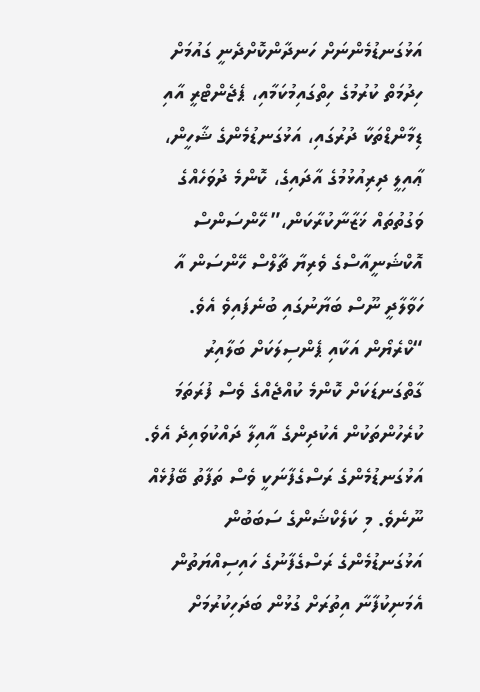އަޅުގަނޑުމެންނަށް ހަނދާންކޮށްދެނީ ގައުމަށް ހިދުމަތް ކުރުމުގެ ހިތްގައިމުކަމާއި، ޕެޖެންޓްރީ އާއި ޑިމާންޑްތަކާ ދުރުގައި، އަޅުގަނޑުމެންގެ ޝާހީން، ޢާއިލީ ދިރިއުޅުމުގެ އާދައިގެ، ކޮންމެ ދުވަހެއްގެ ވަގުތުތައް ޚަޒާނާކުރާކަން،” ހޭންސަންސް އޮކްޝަނީއާސްގެ ވެރިޔާ ޗާލްސް ހޭންސަން އާ ހަވާލާދީ ނޫސް ބަޔާނުގައި ބުނެފައިވެ އެވެ.
“ކްރެޔޯން އަކާއި ޕެންސިލަކަށް ބަލާއިރު ގާތްގަނޑަކަށް ކޮންމެ ކުއްޖެއްގެ ވެސް ފުރަތަމަ ކުރެހުންތަކުން އެކުދިންގެ އާއިލާ ދައްކުވައިދެ އެވެ. އަޅުގަނޑުމެންގެ ރަސްގެފާނަކީ ވެސް ތަފާތު ބޭފުޅެއް ނޫނެވެ. މި ކަލެކްޝަންގެ ސަބަބުން އަޅުގަނޑުމެންގެ ރަސްގެފާނުގެ ހައިސިއްޔަތުން އެމަނިކުފާނާ އިތުރަށް ގުޅުން ބަދަހިކުރުމަށް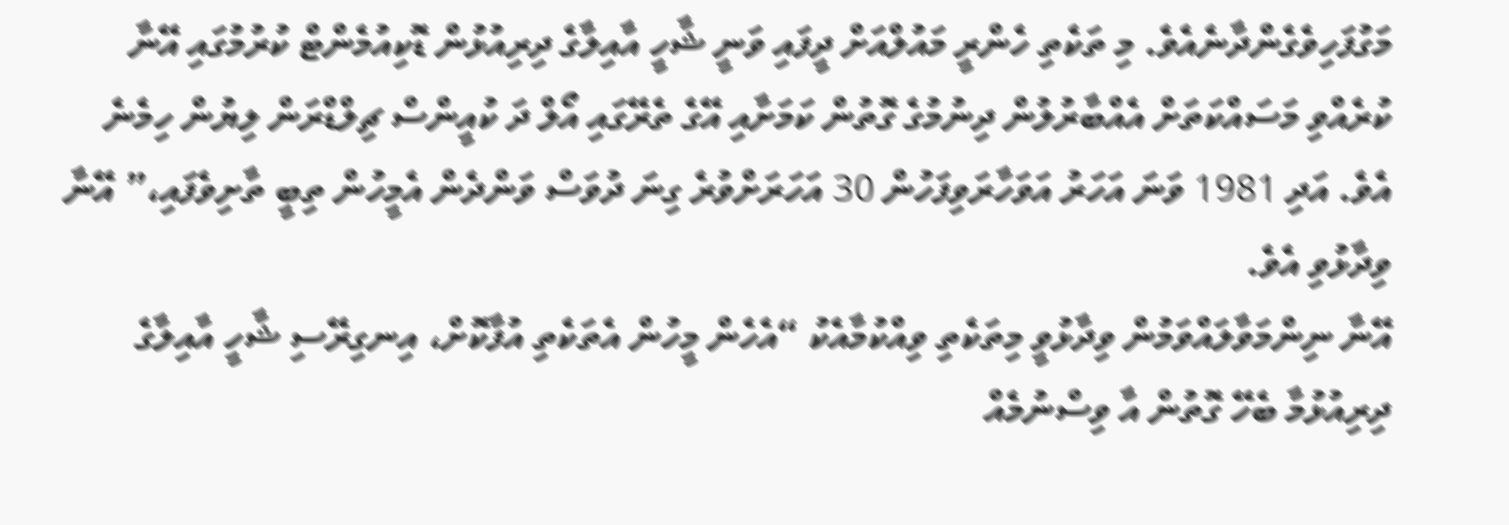މަގުފަހިވެގެންދާނެއެވެ. މި ތަކެތި ހެންރީ މައުލްއަށް ދީފައި ވަނީ ޝާހީ އާއިލާގެ ދިރިއުޅުން ޑޮކިއުމެންޓް ކުރުމުގައި އޭނާ ކުރެއްވި މަސައްކަތަށް އެއްބާރުލުން ދިނުމުގެ ގޮތުން ކަމަށާއި އޭގެ ތެރޭގައި އޯލް ދަ ކުއީންސް ޗިލްޑްރަން ލިޔުން ހިމެނެ އެވެ. އަދި 1981 ވަނަ އަހަރު އަވަހާރަވިފަހުން 30 އަހަރަށްވުރެ ގިނަ ދުވަސް ވަންދެން އެމީހުން ތިބީ ތާށިވެފައި،” އޭނާ ވިދާޅުވި އެވެ.
އޭނާ ނިންމަވާލައްވަމުން ވިދާޅުވީ މިތަކެތި ވިއްކުމާއެކު “އެހެން މީހުން އެތަކެތި އުފާކޮށް، އިނގިރޭސި ޝާހީ އާއިލާގެ ދިރިއުޅުމާ ބެހޭ ގޮތުން އާ ވިސްނުމެއް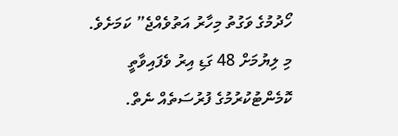ހޯދުމުގެ ވަގުތު މިހާރު އަތުވެއްޖެ” ކަމަށެވެ.
މި ލިޔުމަށް 48 ގަޑި އިރު ވެފައިވާތީ ކޮމެންޓުކުރުމުގެ ފުރުސަތެއް ނެތް.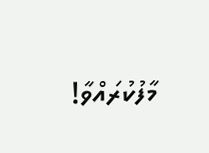މާފުކުރައްވާ!